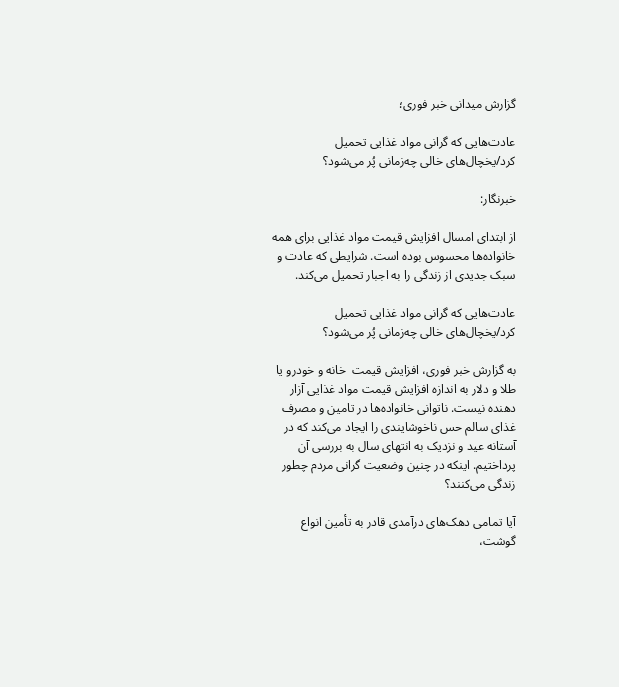گزارش میدانی خبر فوری؛

عادت‌هایی که گرانی مواد غذایی تحمیل کرد/یخچال‌های خالی چه‌زمانی پُر می‌شود؟

خبرنگار:

از ابتدای امسال افزایش قیمت مواد غذایی برای همه خانواده‌ها‌ محسوس بوده است. شرایطی که عادت و سبک جدیدی از زندگی را به اجبار تحمیل می‌کند.

عادت‌هایی که گرانی مواد غذایی تحمیل کرد/یخچال‌های خالی چه‌زمانی پُر می‌شود؟

به گزارش خبر فوری، افزایش قیمت  خانه و خودرو یا طلا و دلار به اندازه افزایش قیمت مواد غذایی آزار دهنده نیست. ناتوانی خانواده‌ها‌ در تامین و مصرف غذای سالم حس ناخوشایندی را ایجاد می‌کند که در آستانه عید و نزدیک به انتهای سال به بررسی آن پرداختیم. اینکه در چنین وضعیت گرانی مردم چطور زندگی می‌کنند؟

آیا تمامی دهک‌ها‌ی درآمدی قادر به ‌تأمین انواع گوشت،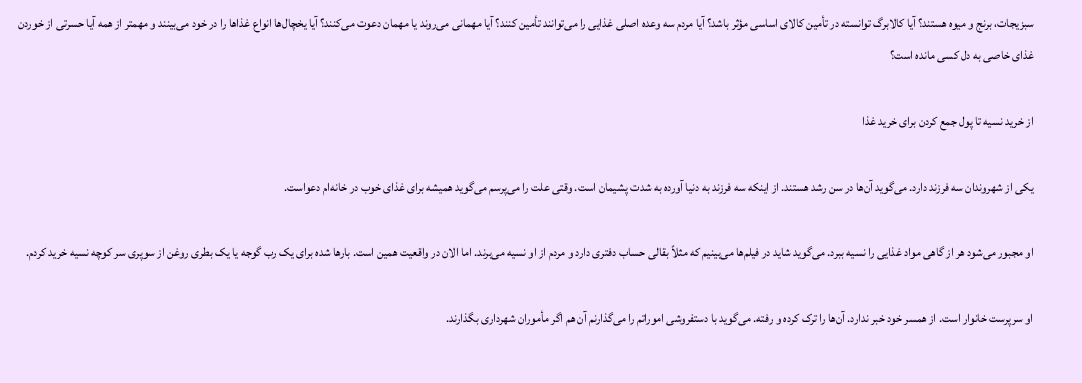سبزیجات، برنج و میوه هستند؟ آیا کالابرگ توانسته در ‌تأمین کالای اساسی مؤثر باشد؟ آیا مردم سه وعده اصلی غذایی را می‌توانند ‌تأمین کنند؟ آیا مهمانی می‌روند یا مهمان دعوت می‌کنند؟ آیا یخچال‌ها‌ انواع غذاها را در خود می‌بینند و مهمتر از همه آیا حسرتی از خوردن غذای خاصی به دل کسی مانده است؟

از خرید نسیه تا پول جمع کردن برای خرید غذا

یکی از شهروندان سه فرزند دارد. می‌گوید آن‌ها‌ در سن رشد هستند. از اینکه سه فرزند به دنیا آورده به شدت پشیمان است. وقتی علت را می‌پرسم می‌گوید همیشه برای غذای خوب در خانه‌ام دعواست.

او مجبور می‌شود هر از گاهی مواد غذایی را نسیه ببرد. می‌گوید شاید در فیلم‌ها‌ می‌بینیم که مثلاً بقالی حساب دفتری دارد و مردم از او نسیه می‌برند. اما الان در واقعیت همین است. بارها شده برای یک رب گوجه یا یک بطری روغن از سوپری سر کوچه نسیه خرید کردم.

او سرپرست خانوار است. از همسر خود خبر ندارد. آن‌ها‌ را ترک کرده و رفته. می‌گوید با دستفروشی اموراتم را می‌گذارنم آن هم اگر مأموران شهرداری بگذارند.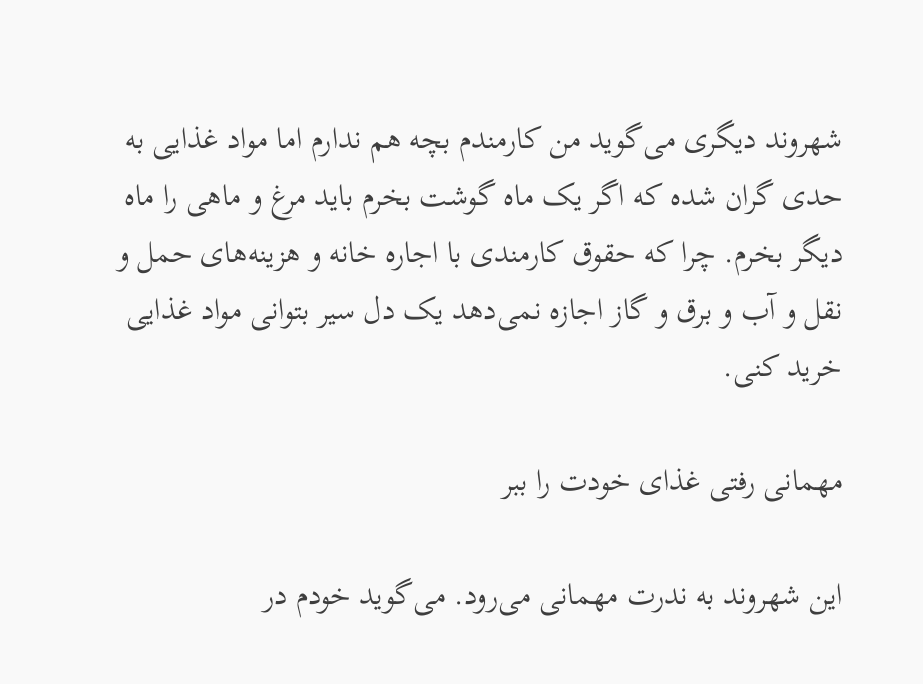شهروند دیگری می‌گوید من کارمندم بچه هم ندارم اما مواد غذایی به حدی گران شده که اگر یک ماه گوشت بخرم باید مرغ و ماهی را ماه دیگر بخرم. چرا که حقوق کارمندی با اجاره خانه و هزینه‌ها‌ی حمل و نقل و آب و برق و گاز اجازه نمی‌دهد یک دل سیر بتوانی مواد غذایی خرید کنی.

مهمانی رفتی غذای خودت را ببر

این شهروند به ندرت مهمانی می‌رود. می‌گوید خودم در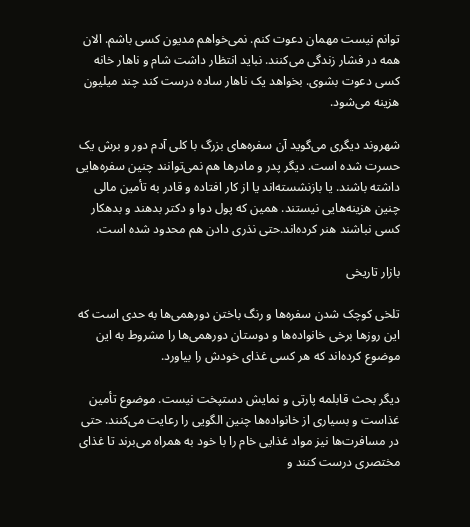توانم نیست مهمان دعوت کنم. نمی‌خواهم مدیون کسی باشم. الان همه در فشار زندگی می‌کنند. نباید انتظار داشت شام و ناهار خانه کسی دعوت بشوی. بخواهد یک ناهار ساده درست کند چند میلیون هزینه می‌شود.

شهروند دیگری می‌گوید آن سفره‌های بزرگ با کلی آدم دور و برش یک حسرت شده است. دیگر پدر و مادرها هم نمی‌توانند چنین سفره‌ها‌یی داشته باشند. یا بازنشسته‌اند یا از کار افتاده و قادر به ‌تأمین مالی چنین هزینه‌ها‌یی نیستند. همین که پول دوا و دکتر بدهند و بدهکار کسی نباشند هنر کرده‌اند.حتی نذری دادن هم محدود شده است.

بازار تاریخی

تلخی کوچک شدن سفره‌ها‌ و رنگ باختن دورهمی‌ها به حدی است که این روزها برخی خانواده‌ها‌ و دوستان دورهمی‌ها را مشروط به این موضوع کرده‌اند که هر کسی غذای خودش را بیاورد.

دیگر بحث قابلمه پارتی و نمایش دستپخت نیست. موضوع ‌تأمین غذاست و بسیاری از خانواده‌ها‌ چنین الگویی را رعایت می‌کنند. حتی در مسافرت‌ها‌ نیز مواد غذایی خام را با خود به همراه می‌برند تا غذای مختصری درست کنند و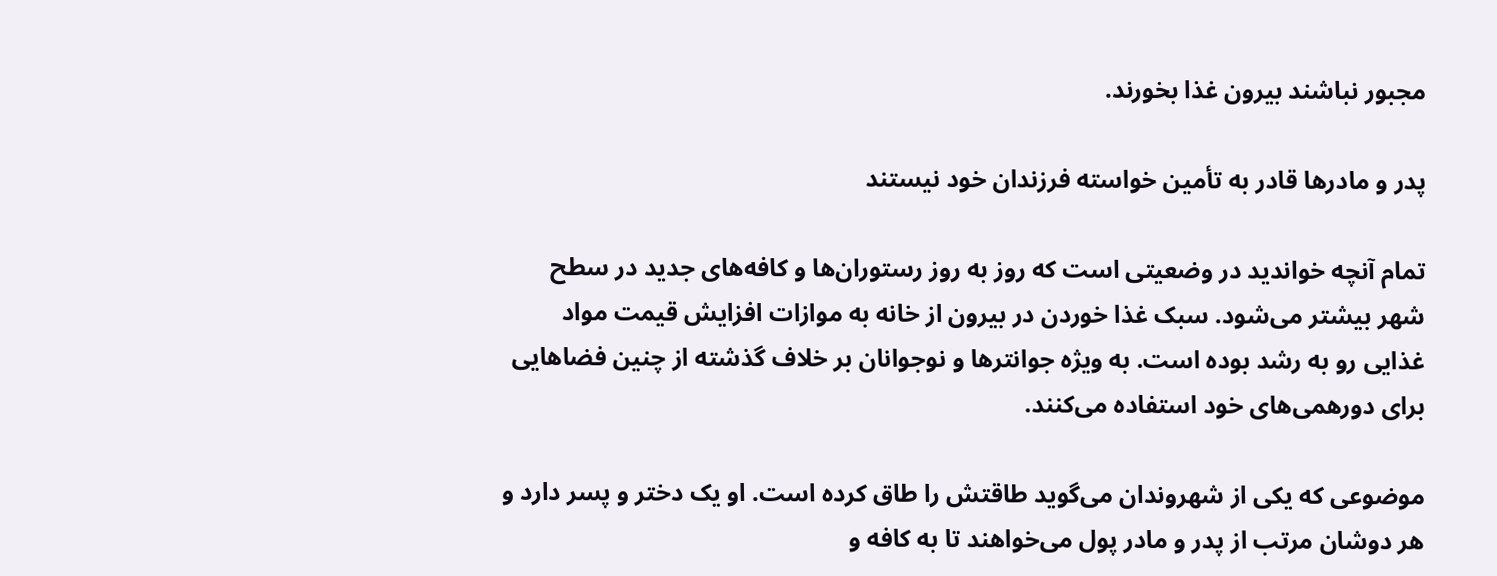مجبور نباشند بیرون غذا بخورند.

پدر و مادرها قادر به ‌تأمین خواسته فرزندان خود نیستند

تمام آنچه خواندید در وضعیتی است که روز به روز رستوران‌ها‌ و کافه‌ها‌ی جدید در سطح شهر بیشتر می‌شود. سبک غذا خوردن در بیرون از خانه به موازات افزایش قیمت مواد غذایی رو به رشد بوده است. به ویژه جوانتر‌ها‌ و نوجوانان بر خلاف گذشته از چنین فضاهایی برای دورهمی‌های خود استفاده می‌کنند.

موضوعی که یکی از شهروندان می‌گوید طاقتش را طاق کرده است. او یک دختر و پسر دارد و هر دوشان مرتب از پدر و مادر پول می‌خواهند تا به کافه و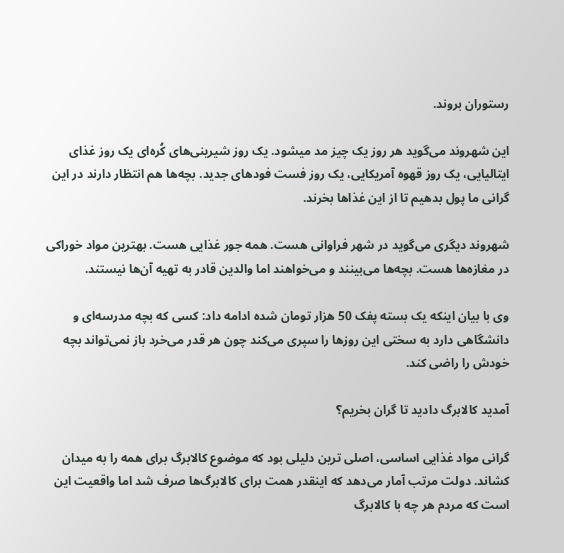رستوران بروند.

این شهروند می‌گوید هر روز یک چیز مد میشود. یک روز شیرینی‌ها‌ی کُره‌ای یک روز غذای ایتالیایی، یک روز قهوه آمریکایی، یک روز فست فودهای جدید. بچه‌ها‌ هم انتظار دارند در این گرانی ما پول بدهیم تا از این غذاها بخرند.

شهروند دیگری می‌گوید در شهر فراوانی هست. همه جور غذایی هست. بهترین مواد خوراکی در مغازه‌ها‌ هست. بچه‌ها‌ می‌بینند و می‌خواهند اما والدین قادر به تهیه آن‌ها‌ نیستند.

وی با بیان اینکه یک بسته پفک 50 هزار تومان شده ادامه داد: کسی که بچه مدرسه‌ای و دانشگاهی دارد به سختی این روزها را سپری می‌کند چون هر قدر می‌خرد باز نمی‌تواند بچه خودش را راضی کند.

آمدید کالابرگ دادید تا گران بخریم؟

گرانی مواد غذایی اساسی، اصلی ترین دلیلی بود که موضوع کالابرگ برای همه را به میدان کشاند. دولت مرتب آمار می‌دهد که اینقدر همت برای کالابرگ‌ها‌ صرف شد اما واقعیت این است که مردم هر چه با کالابرگ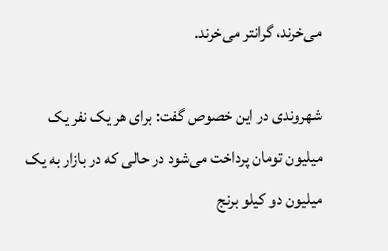می‌خرند، گرانتر می‌خرند.

شهروندی در این خصوص گفت: برای هر یک نفر یک میلیون تومان پرداخت می‌شود در حالی که در بازار به یک میلیون دو کیلو برنج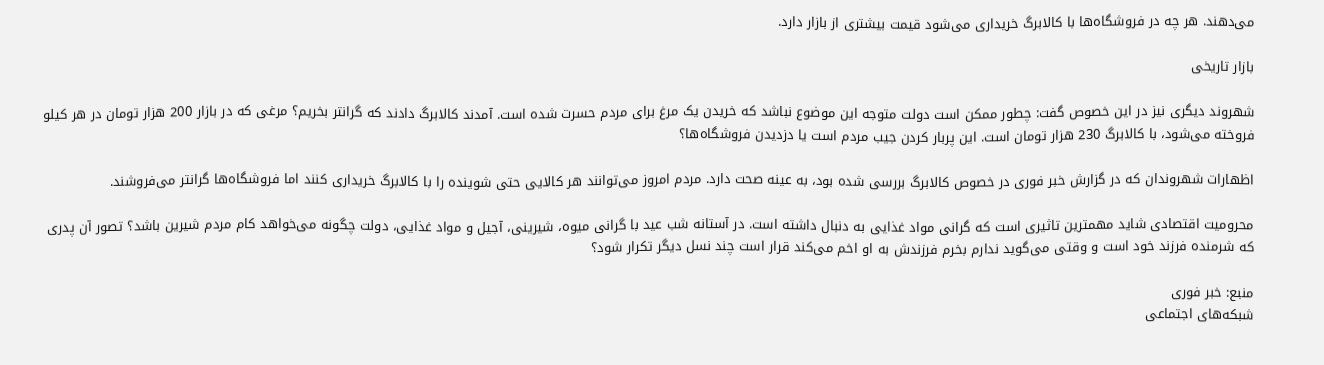می‌دهند. هر چه در فروشگاه‌ها‌ با کالابرگ خریداری می‌شود قیمت بیشتری از بازار دارد.

بازار تاریخی

شهروند دیگری نیز در این خصوص گفت: چطور ممکن است دولت متوجه این موضوع نباشد که خریدن یک مرغ برای مردم حسرت شده است. آمدند کالابرگ دادند که گرانتر بخریم؟ مرغی که در بازار 200 هزار تومان در هر کیلو فروخته می‌شود، با کالابرگ 230 هزار تومان است. این پربار کردن جیب مردم است یا دزدیدن فروشگاه‌ها‌؟

اظهارات شهروندان که در گزارش خبر فوری در خصوص کالابرگ بررسی شده بود، به عینه صحت دارد. مردم امروز می‌توانند هر کالایی حتی شوینده را با کالابرگ خریداری کنند اما فروشگاه‌ها‌ گرانتر می‌فروشند.

محرومیت اقتصادی شاید مهمترین تاثیری است که گرانی مواد غذایی به دنبال داشته است. در آستانه شب عید با گرانی میوه، شیرینی، آجیل و مواد غذایی، دولت چگونه می‌خواهد کام مردم شیرین باشد؟ تصور آن پدری که شرمنده فرزند خود است و وقتی می‌گوید ندارم بخرم فرزندش به او اخم می‌کند قرار است چند نسل دیگر تکرار شود؟

منبع: خبر فوری
شبکه‌های اجتماعی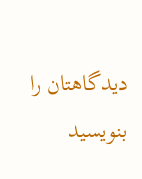دیدگاهتان را بنویسید